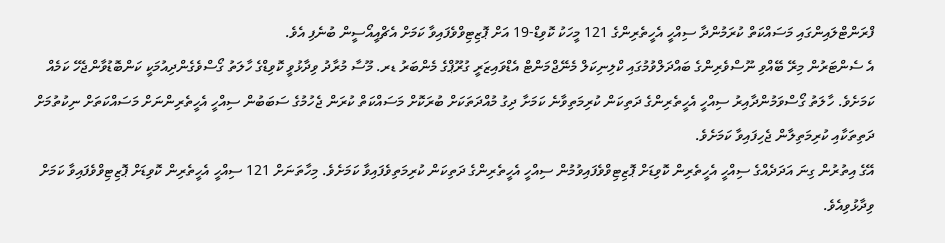ފްރަންޓްލައިންގައި މަސައްކަތް ކުރަމުންދާ ސިއްހީ އެހީތެރިންގެ 121 މީހަކު ކޮވިޑް-19 އަށް ޕޮޒިޓިވްވެފައިވާ ކަމަށް އެޗްއީއޯސީން ބުނެފި އެވެ.
އެ ސެންޓަރުން މިރޭ ބޭއްވި ނޫސްވެރިންގެ ބައްދަލްވުމުގައި ކްލިނިކަލް މެނޭޖްމަންޓް އެޑްވައިޒަރީ ގުރޫޕްގެ މެންބަރު ޑރ. މޫސާ މުރާދު ވިދާޅުވީ ކޮވިޑްގެ ހާލަތު ގޯސްވެގެންދިއުމަކީ ކަންބޮޑުވާންޖެހޭ ކަމެއް ކަމަށެވެ. ހާލަތު ގޯސްވަމުންދާއިރު ސިއްހީ އެހީތެރިންގެ ދަތިކަން ކުރިމަތިވާނެ ކަމަށާ ދިގު މުއްދަތަކަށް ބުރަކޮށް މަސައްކަތް ކުރަން ޖެހުމުގެ ސަބަބުން ސިއްހީ އެހީތެރިންނަށް މަސައްކަތަށް ނިކުތުމަށް ދަތިތަކާއި ކުރިމަތިލާން ޖެހިފައިވާ ކަމަށެވެ.
އޭގެ އިތުރުން ގިނަ އަދަދެއްގެ ސިއްހީ އެހީތެރިން ކޮވިޑަށް ޕޮޒިޓިވްވެފައިވުމުން ސިއްހީ އެހީތެރިންގެ ދަތިކަން ކުރިމަތިވެފައިވާ ކަމަށެވެ. މިހާތަނަށް 121 ސިއްހީ އެހީތެރިން ކޮވިޑަށް ޕޮޒިޓިވްވެފައިވާ ކަމަށް ވިދާޅުވިއެވެ.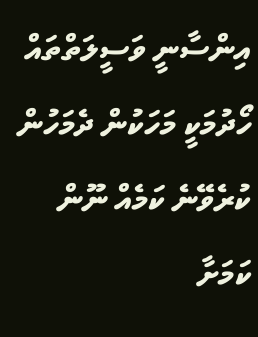އިންސާނީ ވަސީލަތްތައް ހޯދުމަކީ މަހަކުން ދެމަހުން ކުރެވޭނެ ކަމެއް ނޫން ކަމަށާ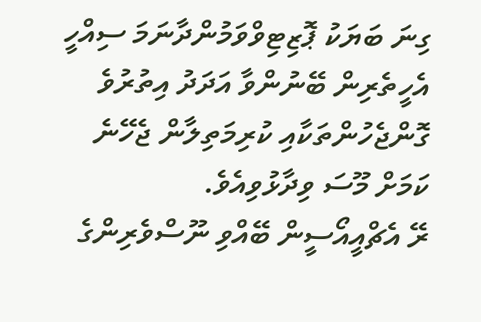ގިނަ ބަޔަކު ޕޮޒިޓިވްވަމުންދާނަމަ ސިއްހީ އެހީތެރިން ބޭނުންވާ އަދަދު އިތުރުވެ ގޮންޖެހުންތަކާއި ކުރިމަތިލާން ޖެހޭނެ ކަމަށް މޫސަ ވިދާޅުވިއެވެ.
ރޭ އެޗްއީއޯސީން ބޭއްވި ނޫސްވެރިންގެ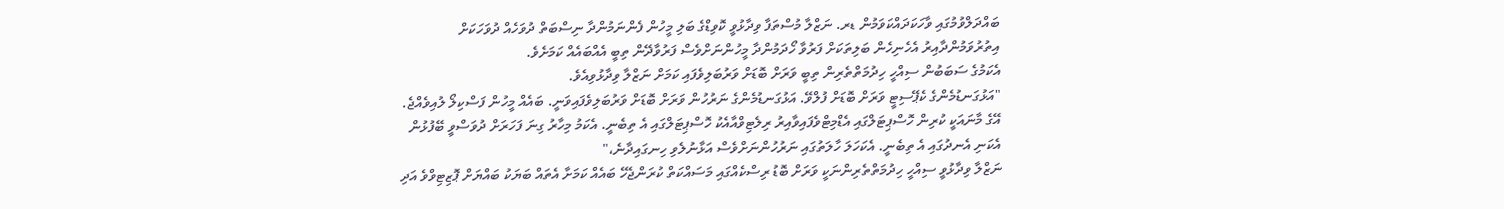ބައްދަލްވުމުގައި ވާހަކަދައްކަވަމުން ޑރ. ނަޒްލާ މުސްތަފާ ވިދާޅުވީ ކޮވިޑްގެ ބަލި މީހުން ފެންނަމުންދާ ނިސްބަތް ދުވަހެއް ދުވަހަކަށް އިތުރުވަމުންދާއިރު އެހެނިހެން ބަލިތަކަށް ފަރުވާ ހޯދަމުންދާ މީހުންނަށްވެސް ފަރުވާދޭން ތިބީ އެއްބައެއް ކަމަށެވެ.
އެކަމުގެ ސަބަބުން ސިއްހީ ހިދުމަތްތެރިން ތިބީ ވަރަށް ބޮޑަށް ވަރުބަލިވެފައި ކަމަށް ނަޒްލާ ވިދާޅުވިއެވެ.
"އަޅުގަނޑުމެންގެ ކެޕޭސިޓީ ވަރަށް ބޮޑަށް ފުލްވޭ. އަޅުގަނޑުމެންގެ ނަރުހުން ވަރަށް ބޮޑަށް ވަރުބަލިވެފައިވަނީ. ބައެއް މީހުން ފަސްކިލޯ ލުއިވެއްޖެ. އޭގެ މާނައަކީ ކުރިން ހޮސްޕިޓަލްގައި އެޑްމިޓްވެފައިވާއިރު ރިލެޓިވްއާއެކު ހޮސްޕިޓަލްގައި އެ ތިބެނީ. އެކަމު މިހާރު ގިނަ ފަހަރަށް ދުވަސްވީ ބޭފުޅުން އެކަނި އެނދުގައި އެ ތިބެނީ. އެކަހަލަ ހާލަތުގައި ނަރުހުންނަށްވެސް އަޅާނުލެވި ހިނގައިދާނެ،"
ނަޒްލާ ވިދާޅުވީ ސިއްހީ ހިދުމަތްތެރިންނަކީ ވަރަށް ބޮޑު ރިސްކެއްގައި މަސައްކަތް ކުރަންޖެހޭ ބައެއް ކަމަށާ އެތައް ބަޔަކު ބައްޔަށް ޕޮޒިޓިވްވެ އަދި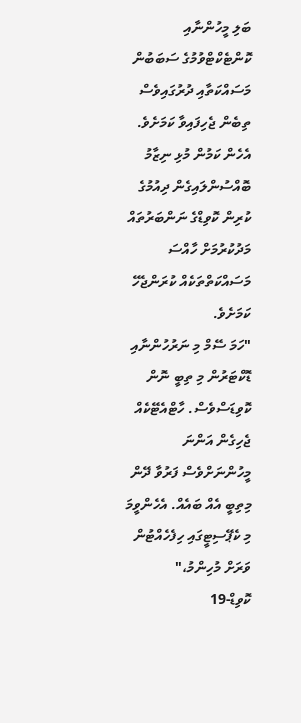ބަލި މީހުންނާއި ކޮންޓެކްޓްވުމުގެ ސަބަބުން މަސައްކަތާއި ދުރުގައިވެސް ތިބެން ޖެހިފައިވާ ކަމަށެވެ. އެހެން ކަމުން މުޅި ނިޒާމު ބޮއްސުންލައިގެން ދިއުމުގެ ކުރިން ކޮވިޑްގެ ނަންބަރުތައް މަދުކުރުމަށް ހާއްސަ މަސައްކަތްތަކެއް ކުރަންޖެހޭ ކަމަށެވެ.
"ހަމަ ސޭމް މި ނަރުހުންނާއި ޑޮކްޓަރުން މި ތިބީ ނޮން ކޮވިޑަސްވެސް. ހާޓްއެޓޭކެއް ޖެހިގެން އަންނަ މީހުންނަށްވެސް ފަރުވާ ދޭން މިތިބީ އެއް ބައެއް. އެހެންވީމަ މި ކެޕޭސިޓީގައި ހިފެހެއްޓުން ވަރަށް މުހިންމު،"
ކޮވިޑް-19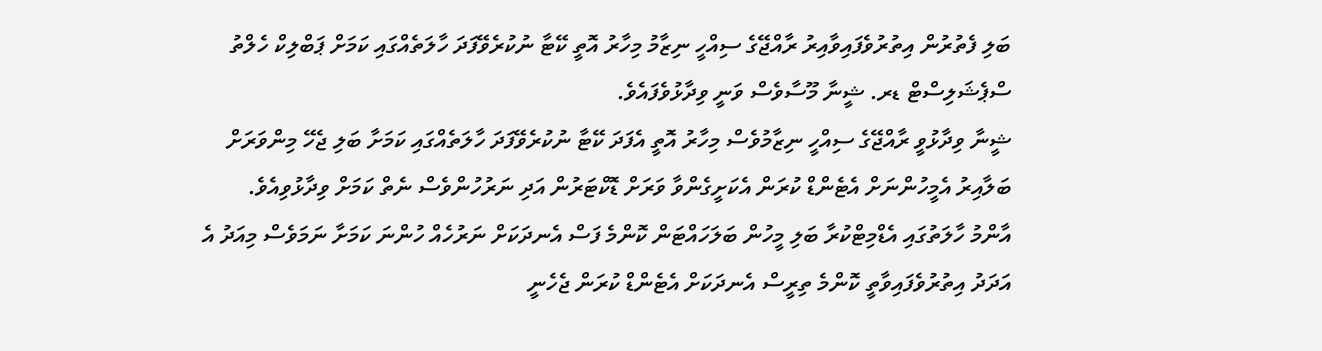ބަލި ފެތުރުން އިތުރުވެފައިވާއިރު ރާއްޖޭގެ ސިއްހީ ނިޒާމު މިހާރު އޮތީ ކޭޓާ ނުކުރެވޭފަދަ ހާލަތެއްގައި ކަމަށް ޕަބްލިކް ހެލްތު ސްޕެޝަލިސްޓް ޑރ. ޝީނާ މޫސާވެސް ވަނީ ވިދާޅުވެފައެވެ.
ޝީނާ ވިދާޅުވީ ރާއްޖޭގެ ސިއްހީ ނިޒާމުވެސް މިހާރު އޮތީ އެފަދަ ކޭޓާ ނުކުރެވޭފަދަ ހާލަތެއްގައި ކަމަށާ ބަލި ޖެހޭ މިންވަރަށް ބަލާއިރު އެމީހުންނަށް އެޓެންޑް ކުރަން އެކަށީގެންވާ ވަރަށް ޑޮކްޓަރުން އަދި ނަރުހުންވެސް ނެތް ކަމަށް ވިދާޅުވިއެވެ.
އާންމު ހާލަތުގައި އެޑްމިޓްކުރާ ބަލި މީހުން ބަލަހައްޓަން ކޮންމެ ފަސް އެނދަކަށް ނަރުހެއް ހުންނަ ކަމަށާ ނަމަވެސް މިއަދު އެ އަދަދު އިތުރުވެފައިވާތީ ކޮންމެ ތިރީސް އެނދަކަށް އެޓެންޑް ކުރަން ޖެހެނީ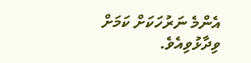އެންމެ ނަރުހަކަށް ކަމަށް ވިދާޅުވިއެވެ.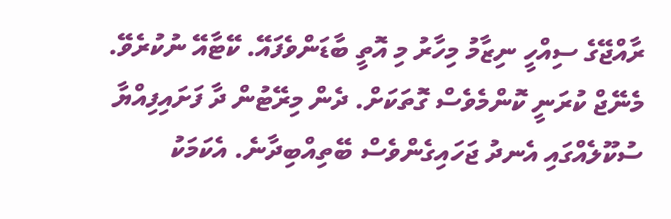ރާއްޖޭގެ ސިއްހީ ނިޒާމު މިހާރު މި އޮތީ ބާޑަންވެފައޭ. ކޭޓާއޭ ނުކުރެވޭ. މެނޭޖް ކުރަނީ ކޮންމެވެސް ގޮތަކަށް. ދެން މިރޭޓުން ދާ ފަށައިފިއްޔާ ސުކޫލެއްގައި އެނދު ޖަހައިގެންވެސް ބޭތިއްބިދާނެ. އެކަމަކު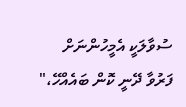ސުވާލަކީ އެމީހުންނަށް ފަރުވާ ދޭނީ ކޮން ބައެއްހޭ،"